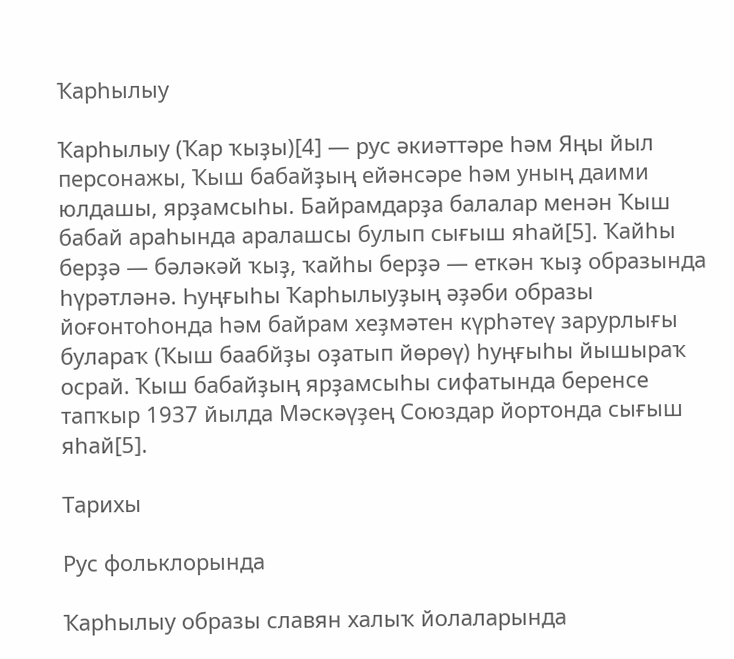Ҡарһылыу

Ҡарһылыу (Ҡар ҡыҙы)[4] — рус әкиәттәре һәм Яңы йыл персонажы, Ҡыш бабайҙың ейәнсәре һәм уның даими юлдашы, ярҙамсыһы. Байрамдарҙа балалар менән Ҡыш бабай араһында аралашсы булып сығыш яһай[5]. Ҡайһы берҙә — бәләкәй ҡыҙ, ҡайһы берҙә — еткән ҡыҙ образында һүрәтләнә. Һуңғыһы Ҡарһылыуҙың әҙәби образы йоғонтоһонда һәм байрам хеҙмәтен күрһәтеү зарурлығы булараҡ (Ҡыш баабйҙы оҙатып йөрөү) һуңғыһы йышыраҡ осрай. Ҡыш бабайҙың ярҙамсыһы сифатында беренсе тапҡыр 1937 йылда Мәскәүҙең Союздар йортонда сығыш яһай[5].

Тарихы

Рус фольклорында

Ҡарһылыу образы славян халыҡ йолаларында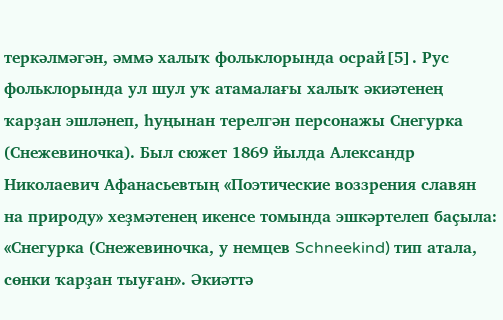теркәлмәгән, әммә халыҡ фольклорында осрай[5]. Рус фольклорында ул шул уҡ атамалағы халыҡ әкиәтенең ҡарҙан эшләнеп, һуңынан терелгән персонажы Снегурка (Снежевиночка). Был сюжет 1869 йылда Александр Николаевич Афанасьевтың «Поэтические воззрения славян на природу» хеҙмәтенең икенсе томында эшкәртелеп баҫыла: «Снегурка (Снежевиночка, у немцев Schneekind) тип атала, сөнки ҡарҙан тыуған». Әкиәттә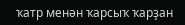ҡатр менән ҡарсыҡ ҡарҙан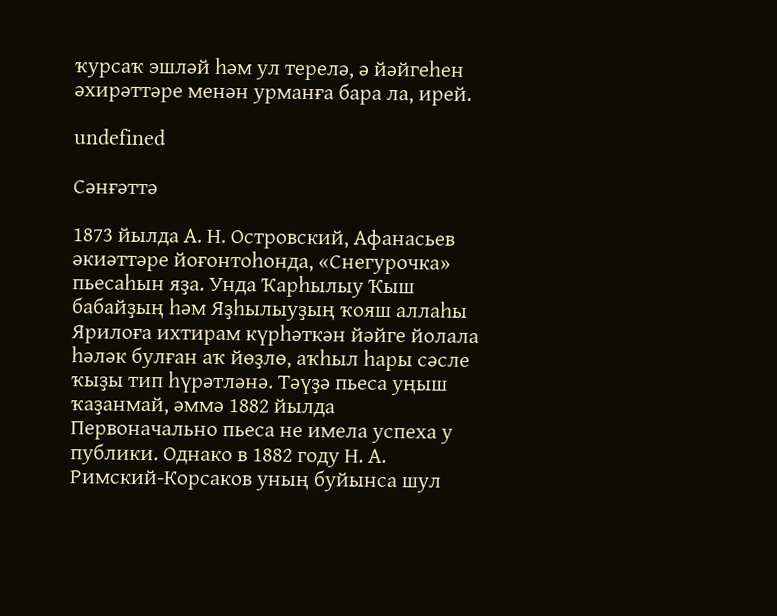ҡурсаҡ эшләй һәм ул терелә, ә йәйгеһен әхирәттәре менән урманға бара ла, ирей.

undefined

Сәнғәттә

1873 йылда А. Н. Островский, Афанасьев әкиәттәре йоғонтоһонда, «Снегурочка» пьесаһын яҙа. Унда Ҡарһылыу Ҡыш бабайҙың һәм Яҙһылыуҙың ҡояш аллаһы Ярилоға ихтирам күрһәткән йәйге йолала һәләк булған аҡ йөҙлө, аҡһыл һары сәсле ҡыҙы тип һүрәтләнә. Тәүҙә пьеса уңыш ҡаҙанмай, әммә 1882 йылда Первоначально пьеса не имела успеха у публики. Однако в 1882 году Н. А. Римский-Корсаков уның буйынса шул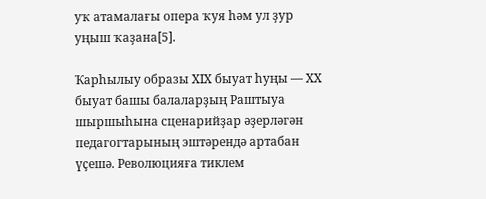уҡ атамалағы опера ҡуя һәм ул ҙур уңыш ҡаҙана[5].

Ҡарһылыу образы XIX быуат һуңы — XX быуат башы балаларҙың Раштыуа шыршыһына сценарийҙар әҙерләгән педагогтарының эштәрендә артабан үҫешә. Революцияға тиклем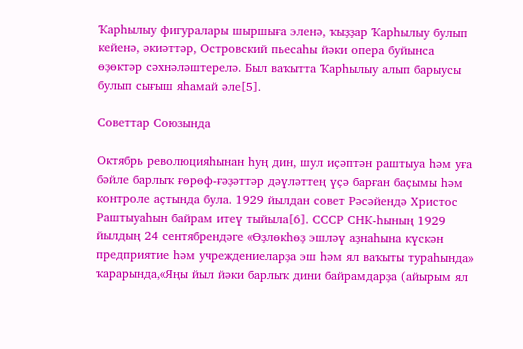Ҡарһылыу фигуралары шыршыға эленә, ҡыҙҙар Ҡарһылыу булып кейенә, әкиәттәр, Островский пьесаһы йәки опера буйынса өҙөктәр сәхнәләштерелә. Был ваҡытта Ҡарһылыу алып барыусы булып сығыш яһамай әле[5].

Советтар Союзында

Октябрь революцияһынан һуң дин, шул иҫәптән раштыуа һәм уға бәйле барлыҡ ғөрөф-ғәҙәттәр дәүләттең үҫә барған баҫымы һәм контроле аҫтында була. 1929 йылдан совет Рәсәйендә Христос Раштыуаһын байрам итеү тыйыла[6]. СССР СНК-һының 1929 йылдың 24 сентябрендәге «Өҙлөкһөҙ эшләү аҙнаһына күскән предприятие һәм учреждениеларҙа эш һәм ял ваҡыты тураһында» ҡарарында,«Яңы йыл йәки барлыҡ дини байрамдарҙа (айырым ял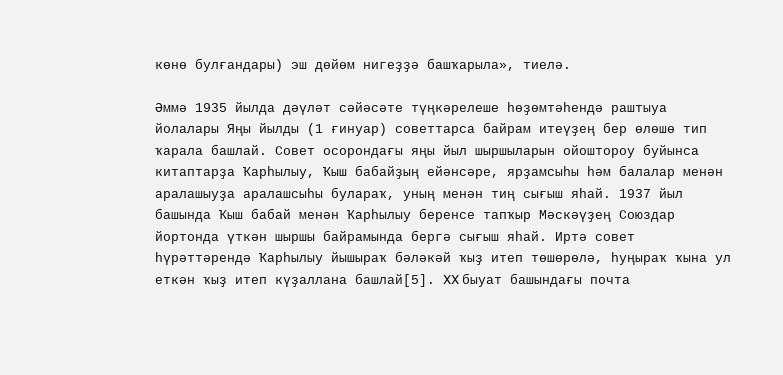көнө булғандары) эш дөйөм нигеҙҙә башҡарыла», тиелә.

Әммә 1935 йылда дәүләт сәйәсәте түңкәрелеше һөҙөмтәһендә раштыуа йолалары Яңы йылды (1 ғинуар) советтарса байрам итеүҙең бер өлөшө тип ҡарала башлай. Совет осорондағы яңы йыл шыршыларын ойоштороу буйынса китаптарҙа Ҡарһылыу, Ҡыш бабайҙың ейәнсәре, ярҙамсыһы һәм балалар менән аралашыуҙа аралашсыһы булараҡ, уның менән тиң сығыш яһай. 1937 йыл башында Ҡыш бабай менән Ҡарһылыу беренсе тапҡыр Мәскәүҙең Союздар йортонда үткән шыршы байрамында бергә сығыш яһай. Иртә совет һүрәттәрендә Ҡарһылыу йышыраҡ бәләкәй ҡыҙ итеп төшөрөлә, һуңыраҡ ҡына ул еткән ҡыҙ итеп күҙаллана башлай[5]. XX быуат башындағы почта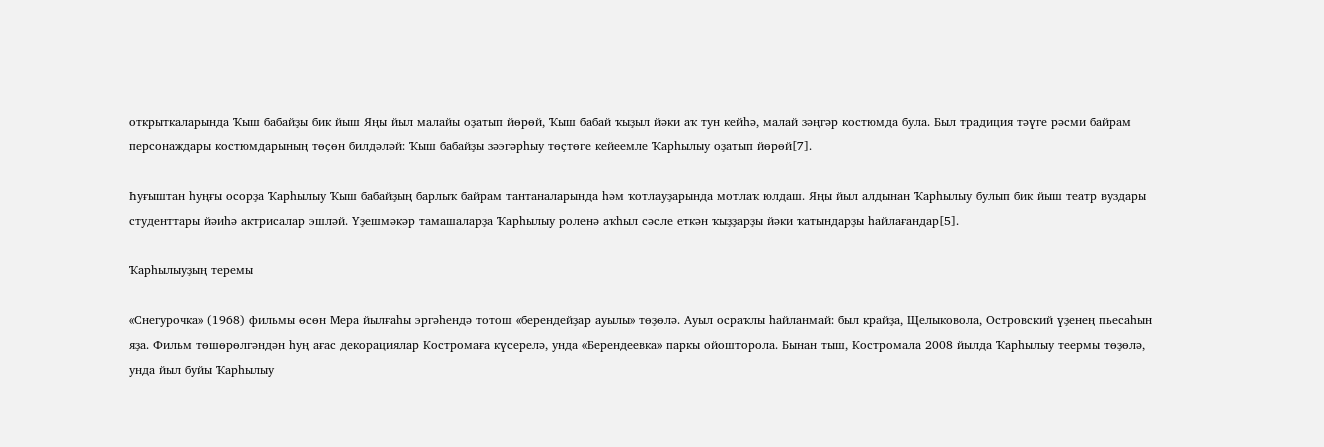открыткаларында Ҡыш бабайҙы бик йыш Яңы йыл малайы оҙатып йөрөй, Ҡыш бабай ҡыҙыл йәки аҡ тун кейһә, малай зәңгәр костюмда була. Был традиция тәүге рәсми байрам персонаждары костюмдарының төҫөн билдәләй: Ҡыш бабайҙы зәэгәрһыу төҫтөге кейеемле Ҡарһылыу оҙатып йөрөй[7].

Һуғыштан һуңғы осорҙа Ҡарһылыу Ҡыш бабайҙың барлыҡ байрам тантаналарында һәм ҡотлауҙарында мотлаҡ юлдаш. Яңы йыл алдынан Ҡарһылыу булып бик йыш театр вуздары студенттары йәиһә актрисалар эшләй. Үҙешмәкәр тамашаларҙа Ҡарһылыу роленә аҡһыл сәсле еткән ҡыҙҙарҙы йәки ҡатындарҙы һайлағандар[5].

Ҡарһылыуҙың теремы

«Снегурочка» (1968) фильмы өсөн Мера йылғаһы эргәһендә тотош «берендейҙар ауылы» төҙөлә. Ауыл осраҡлы һайланмай: был крайҙа, Щелыковола, Островский үҙенең пьесаһын яҙа. Фильм төшөрөлгәндән һуң ағас декорациялар Костромаға күсерелә, унда «Берендеевка» паркы ойошторола. Бынан тыш, Костромала 2008 йылда Ҡарһылыу теермы төҙөлә, унда йыл буйы Ҡарһылыу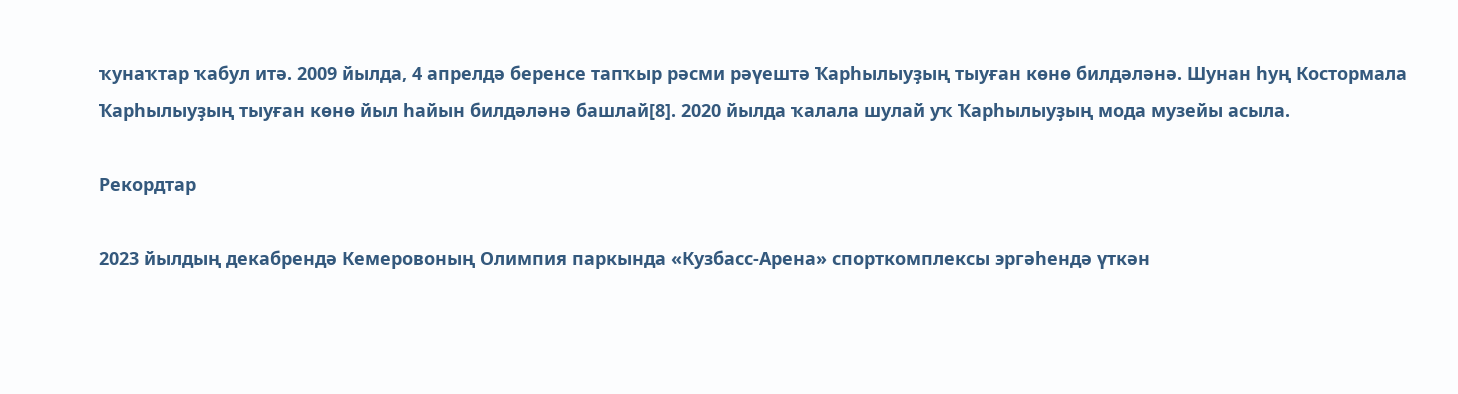ҡунаҡтар ҡабул итә. 2009 йылда, 4 апрелдә беренсе тапҡыр рәсми рәүештә Ҡарһылыуҙың тыуған көнө билдәләнә. Шунан һуң Костормала Ҡарһылыуҙың тыуған көнө йыл һайын билдәләнә башлай[8]. 2020 йылда ҡалала шулай уҡ Ҡарһылыуҙың мода музейы асыла.

Рекордтар

2023 йылдың декабрендә Кемеровоның Олимпия паркында «Кузбасс-Арена» спорткомплексы эргәһендә үткән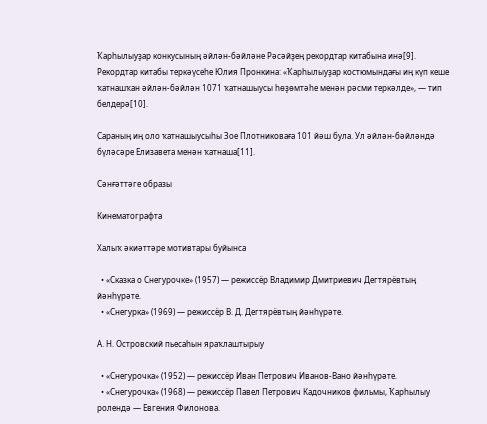Ҡарһылыуҙар конкусының әйлән-бәйләне Рәсәйҙең рекордтар китабына инә[9]. Рекордтар китабы теркәүсеһе Юлия Пронкина: «Ҡарһылыуҙар костюмындағы иң күп кеше ҡатнашҡан әйлән-бәйлән 1071 ҡатнашыусы һөҙөмтәһе менән рәсми теркәлде», — тип белдерә[10].

Сараның иң оло ҡатнашыусыһы Зое Плотниковаға 101 йәш була. Ул әйлән-бәйләндә бүләсәре Елизавета менән ҡатнаша[11].

Сәнғәттәге образы

Кинематографта

Халыҡ әкиәттәре мотивтары буйынса

  • «Сказка о Снегурочке» (1957) — режиссёр Владимир Дмитриевич Дегтярёвтың йәнһүрәте.
  • «Снегурка» (1969) — режиссёр В. Д. Дегтярёвтың йәнһүрәте.

А. Н. Островский пьесаһын яраҡлаштырыу

  • «Снегурочка» (1952) — режиссёр Иван Петрович Иванов-Вано йәнһүрәте.
  • «Снегурочка» (1968) — режиссёр Павел Петрович Кадочников фильмы, Ҡарһылыу ролендә — Евгения Филонова.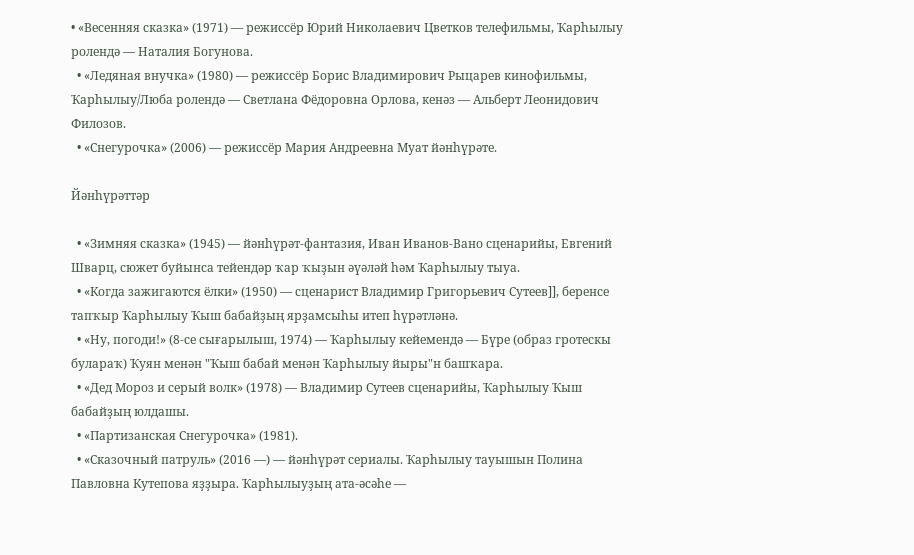• «Весенняя сказка» (1971) — режиссёр Юрий Николаевич Цветков телефильмы, Ҡарһылыу ролендә — Наталия Богунова.
  • «Ледяная внучка» (1980) — режиссёр Борис Владимирович Рыцарев кинофильмы, Ҡарһылыу/Люба ролендә — Светлана Фёдоровна Орлова, кенәз — Альберт Леонидович Филозов.
  • «Снегурочка» (2006) — режиссёр Мария Андреевна Муат йәнһүрәте.

Йәнһүрәттәр

  • «Зимняя сказка» (1945) — йәнһүрәт-фантазия, Иван Иванов-Вано сценарийы, Евгений Шварц, сюжет буйынса тейендәр ҡар ҡыҙын әүәләй һәм Ҡарһылыу тыуа.
  • «Когда зажигаются ёлки» (1950) — сценарист Владимир Григорьевич Сутеев]], беренсе тапҡыр Ҡарһылыу Ҡыш бабайҙың ярҙамсыһы итеп һүрәтләнә.
  • «Ну, погоди!» (8-се сығарылыш, 1974) — Ҡарһылыу кейемендә — Бүре (образ гротескы булараҡ) Ҡуян менән "Ҡыш бабай менән Ҡарһылыу йыры"н башҡара.
  • «Дед Мороз и серый волк» (1978) — Владимир Сутеев сценарийы, Ҡарһылыу Ҡыш бабайҙың юлдашы.
  • «Партизанская Снегурочка» (1981).
  • «Сказочный патруль» (2016 —) — йәнһүрәт сериалы. Ҡарһылыу тауышын Полина Павловна Кутепова яҙҙыра. Ҡарһылыуҙың ата-әсәһе —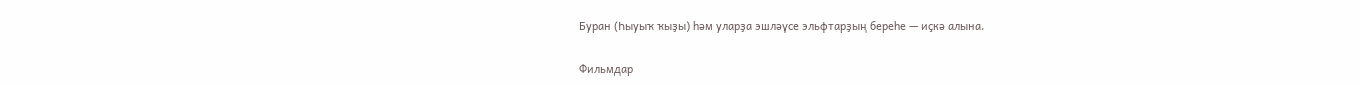Буран (Һыуыҡ ҡыҙы) һәм уларҙа эшләүсе эльфтарҙың береһе — иҫкә алына.

Фильмдар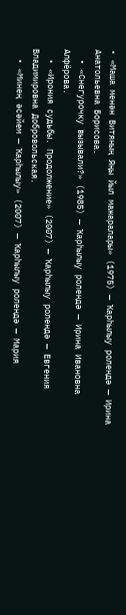• «Маша менән Витяның Яңы йыл мажаралары» (1975) — Ҡарһылыу ролендә — Ирина Анатольевна Борисова.
  • «Снегурочку вызывали?» (1985) — Ҡарһылыу ролендә — Ирина Ивановна Алфёрова.
  • «Ирония судьбы. Продолжение» (2007) — Ҡарһылыу ролендә — Евгения Владимировна Добровольская.
  • «Минең әсәйем — Ҡарһылыу» (2007) — Ҡарһылыу ролендә — Мария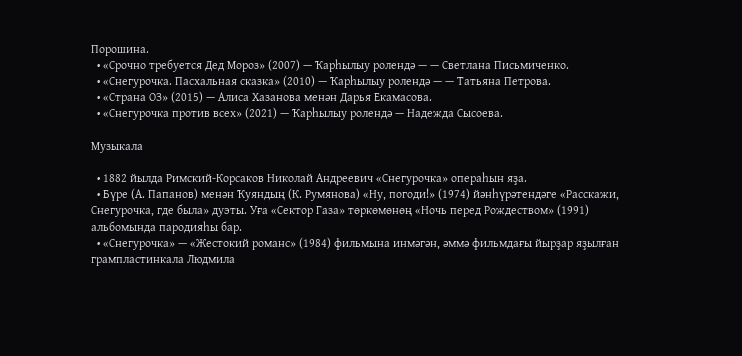Порошина.
  • «Срочно требуется Дед Мороз» (2007) — Ҡарһылыу ролендә — — Светлана Письмиченко.
  • «Снегурочка. Пасхальная сказка» (2010) — Ҡарһылыу ролендә — — Татьяна Петрова.
  • «Страна ОЗ» (2015) — Алиса Хазанова менән Дарья Екамасова.
  • «Снегурочка против всех» (2021) — Ҡарһылыу ролендә — Надежда Сысоева.

Музыкала

  • 1882 йылда Римский-Корсаков Николай Андреевич «Снегурочка» операһын яҙа.
  • Бүре (А. Папанов) менән Ҡуяндың (К. Румянова) «Ну, погоди!» (1974) йәнһүрәтендәге «Расскажи, Снегурочка, где была» дуэты. Уға «Сектор Газа» төркөмөнөң «Ночь перед Рождеством» (1991) альбомында пародияһы бар.
  • «Снегурочка» — «Жестокий романс» (1984) фильмына инмәгән, әммә фильмдағы йырҙар яҙылған грампластинкала Людмила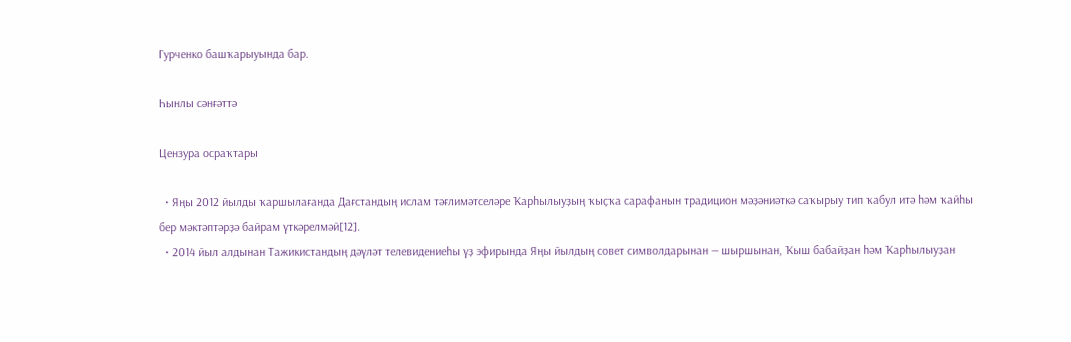Гурченко башҡарыуында бар.

Һынлы сәнғәттә

Цензура осраҡтары

  • Яңы 2012 йылды ҡаршылағанда Дағстандың ислам тәғлимәтселәре Ҡарһылыуҙың ҡыҫҡа сарафанын традицион мәҙәниәткә саҡырыу тип ҡабул итә һәм ҡайһы бер мәктәптәрҙә байрам үткәрелмәй[12].
  • 2014 йыл алдынан Тажикистандың дәүләт телевидениеһы үҙ эфирында Яңы йылдың совет символдарынан — шыршынан, Ҡыш бабайҙан һәм Ҡарһылыуҙан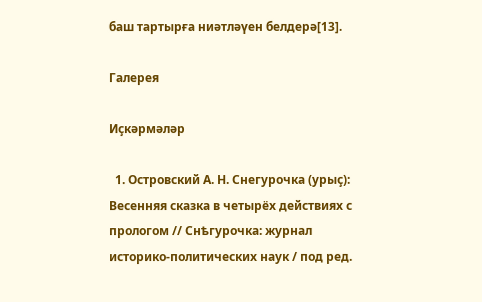баш тартырға ниәтләүен белдерә[13].

Галерея

Иҫкәрмәләр

  1. Островский А. Н. Снегурочка (урыҫ): Весенняя сказка в четырёх действиях с прологом // Снѣгурочка: журнал историко-политических наук / под ред.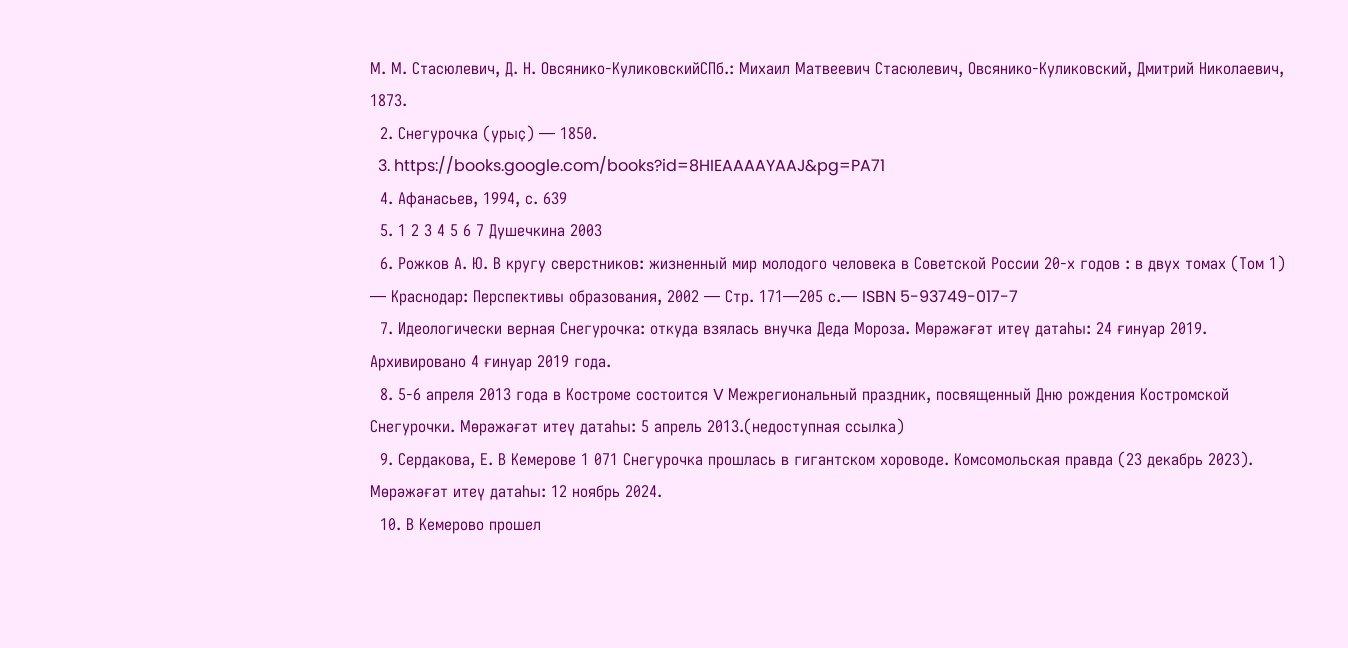М. М. Стасюлевич, Д. Н. Овсянико-КуликовскийСПб.: Михаил Матвеевич Стасюлевич, Овсянико-Куликовский, Дмитрий Николаевич, 1873.
  2. Снегурочка (урыҫ) — 1850.
  3. https://books.google.com/books?id=8HIEAAAAYAAJ&pg=PA71
  4. Афанасьев, 1994, с. 639
  5. 1 2 3 4 5 6 7 Душечкина 2003
  6. Рожков А. Ю. В кругу сверстников: жизненный мир молодого человека в Советской России 20-х годов : в двух томах (Том 1) — Краснодар: Перспективы образования, 2002 — Стр. 171—205 с.— ISBN 5-93749-017-7
  7. Идеологически верная Снегурочка: откуда взялась внучка Деда Мороза. Мөрәжәғәт итеү датаһы: 24 ғинуар 2019. Архивировано 4 ғинуар 2019 года.
  8. 5-6 апреля 2013 года в Костроме состоится V Межрегиональный праздник, посвященный Дню рождения Костромской Снегурочки. Мөрәжәғәт итеү датаһы: 5 апрель 2013.(недоступная ссылка)
  9. Сердакова, Е. В Кемерове 1 071 Снегурочка прошлась в гигантском хороводе. Комсомольская правда (23 декабрь 2023). Мөрәжәғәт итеү датаһы: 12 ноябрь 2024.
  10. В Кемерово прошел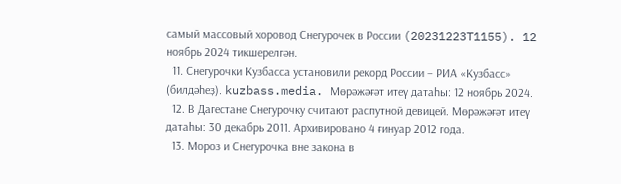самый массовый хоровод Снегурочек в России (20231223T1155). 12 ноябрь 2024 тикшерелгән.
  11. Снегурочки Кузбасса установили рекорд России – РИА «Кузбасс» (билдәһеҙ). kuzbass.media. Мөрәжәғәт итеү датаһы: 12 ноябрь 2024.
  12. В Дагестане Снегурочку считают распутной девицей. Мөрәжәғәт итеү датаһы: 30 декабрь 2011. Архивировано 4 ғинуар 2012 года.
  13. Мороз и Снегурочка вне закона в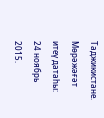Таджикистане. Мөрәжәғәт итеү датаһы: 24 ноябрь 2015.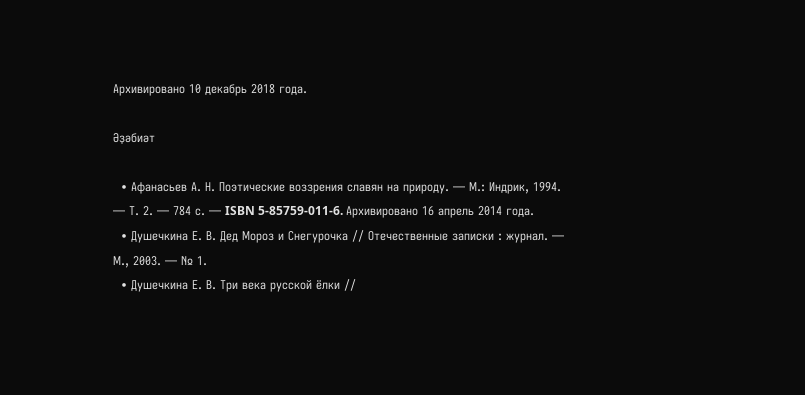Архивировано 10 декабрь 2018 года.

Әҙәбиәт

  • Афанасьев А. Н. Поэтические воззрения славян на природу. — М.: Индрик, 1994. — Т. 2. — 784 с. — ISBN 5-85759-011-6. Архивировано 16 апрель 2014 года.
  • Душечкина Е. В. Дед Мороз и Снегурочка // Отечественные записки : журнал. — М., 2003. — № 1.
  • Душечкина Е. В. Три века русской ёлки //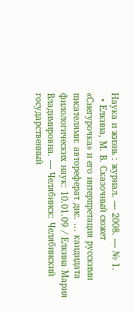Наука и жизнь : журнал. — 2008. — № 1.
  • Елкина, М. В. Сказочный сюжет «Снегурочка» и его интерпретация русскими писателями: автореферат дис. … кандидата филологических наук: 10.01.09 / Елкина Мария Владимировна. — Челябинск: Челябинский государственный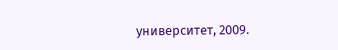университет, 2009.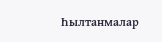Һылтанмалар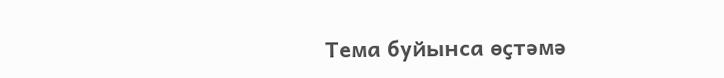Тема буйынса өҫтәмә